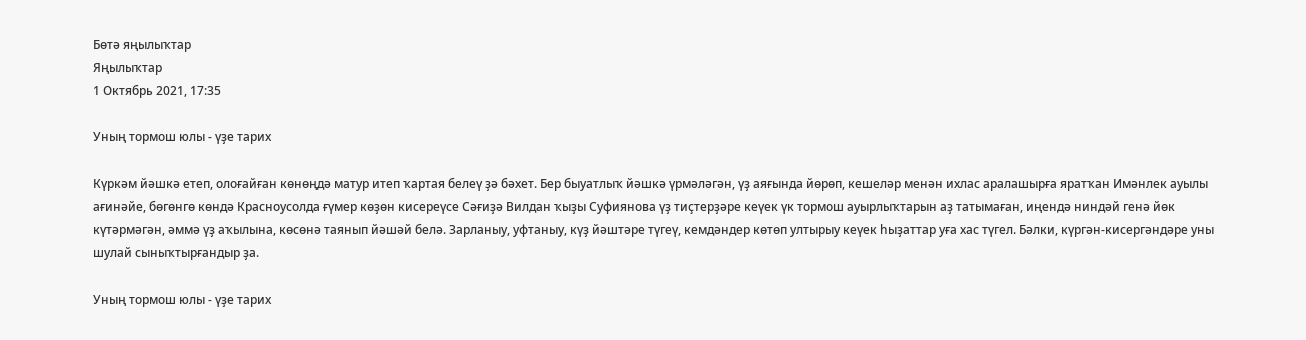Бөтә яңылыҡтар
Яңылыҡтар
1 Октябрь 2021, 17:35

Уның тормош юлы - үҙе тарих

Күркәм йәшкә етеп, олоғайған көнөңдә матур итеп ҡартая белеү ҙә бәхет. Бер быуатлыҡ йәшкә үрмәләгән, үҙ аяғында йөрөп, кешеләр менән ихлас аралашырға яратҡан Имәнлек ауылы ағинәйе, бөгөнгө көндә Красноусолда ғүмер көҙөн кисереүсе Сәғиҙә Вилдан ҡыҙы Суфиянова үҙ тиҫтерҙәре кеүек үк тормош ауырлыҡтарын аҙ татымаған, иңендә ниндәй генә йөк күтәрмәгән, әммә үҙ аҡылына, көсөнә таянып йәшәй белә. Зарланыу, уфтаныу, күҙ йәштәре түгеү, кемдәндер көтөп ултырыу кеүек һыҙаттар уға хас түгел. Бәлки, күргән-кисергәндәре уны шулай сыныҡтырғандыр ҙа.

Уның тормош юлы - үҙе тарих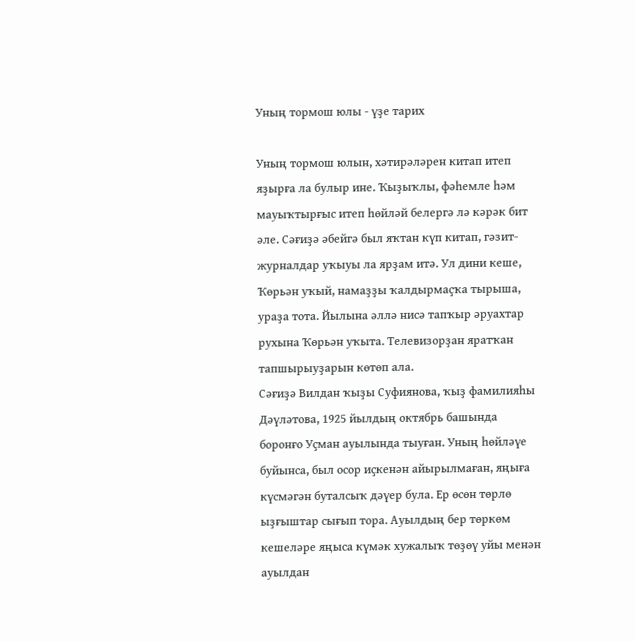Уның тормош юлы - үҙе тарих

Уның тормош юлын, хәтирәләрен китап итеп яҙырға ла булыр ине. Ҡыҙыҡлы, фәһемле һәм мауыҡтырғыс итеп һөйләй белергә лә кәрәк бит әле. Сәғиҙә әбейгә был яҡтан күп китап, гәзит-журналдар уҡыуы ла ярҙам итә. Ул дини кеше, Ҡөрьән уҡый, намаҙҙы ҡалдырмаҫҡа тырыша, ураҙа тота. Йылына әллә нисә тапҡыр әруахтар рухына Ҡөрьән уҡыта. Телевизорҙан яратҡан тапшырыуҙарын көтөп ала.
Сәғиҙә Вилдан ҡыҙы Суфиянова, ҡыҙ фамилияһы Дәүләтова, 1925 йылдың октябрь башында боронғо Уҫман ауылында тыуған. Уның һөйләүе буйынса, был осор иҫкенән айырылмаған, яңыға күсмәгән буталсыҡ дәүер була. Ер өсөн төрлө ыҙғыштар сығып тора. Ауылдың бер төркөм кешеләре яңыса күмәк хужалыҡ төҙөү уйы менән ауылдан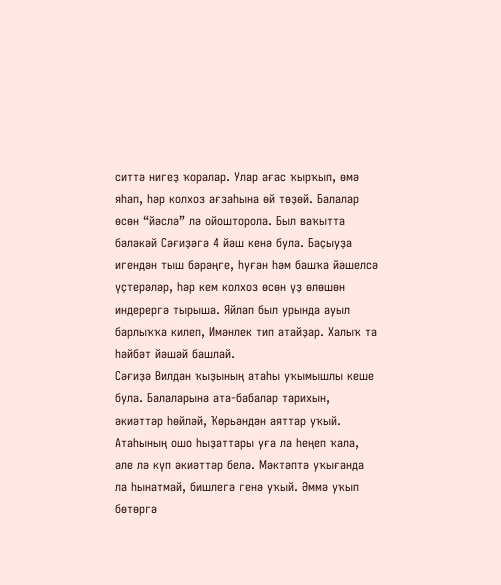ситтә нигеҙ ҡоралар. Улар ағас ҡырҡып, өмә яһап, һәр колхоз ағзаһына өй төҙөй. Балалар өсөн “йәслә” лә ойошторола. Был ваҡытта бәләкәй Сәғиҙәгә 4 йәш кенә була. Баҫыуҙа игендән тыш бәрәңге, һуған һәм башҡа йәшелсә үҫтерәләр, һәр кем колхоз өсөн үҙ өлөшөн индерергә тырыша. Яйлап был урында ауыл барлыҡҡа килеп, Имәнлек тип атайҙар. Халыҡ та һәйбәт йәшәй башлай.
Сәғиҙә Вилдан ҡыҙының атаһы уҡымышлы кеше була. Балаларына ата-бабалар тарихын, әкиәттәр һөйләй, Ҡөрьәндән аяттар уҡый. Атаһының ошо һыҙаттары уға ла һеңеп ҡала, әле лә күп әкиәттәр белә. Мәктәптә уҡығанда ла һынатмай, бишлегә генә уҡый. Әммә уҡып бөтөргә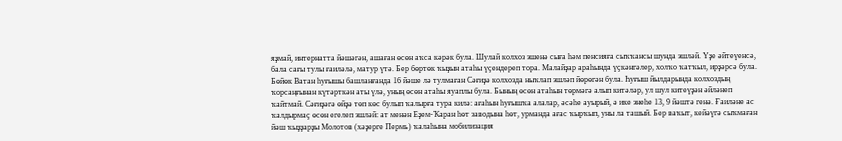яҙмай, интернатта йәшәгән, ашаған өсөн аҡса кәрәк була. Шулай колхоз эшенә сыға һәм пенсияға сыҡҡансы шунда эшләй. Үҙе әйтеүенсә, бала сағы тулы ғаиләлә, матур үтә. Бер бөртөк ҡыҙын атаһы үҫендереп тора. Малайҙар араһында үҫкәнгәлер, холҡо ҡатҡыл, ирҙәрсә була.
Бөйөк Ватан һуғышы башланғанда 16 йәше лә тулмаған Сәғиҙә колхозда ныҡлап эшләп йөрөгән була. Һуғыш йылдарында колхоздың ҡорсаңғынан күтәрткән аты үлә, уның өсөн атаһы яуаплы була. Бының өсөн атаһын төрмәгә алып китәләр, ул шул китеүҙән әйләнеп ҡайтмай. Сәғиҙәгә өйҙә төп көс булып ҡалырға тура килә: ағаһын һуғышҡа алалар, әсәһе ауырый, ә ике энеһе 13, 9 йәштә генә. Ғаиләне ас ҡалдырмаҫ өсөн егелеп эшләй: ат менән Еҙем-Ҡаран һөт заводына һөт, урманда ағас ҡырҡып, уны ла ташый. Бер ваҡыт, кейәүгә сыҡмаған йәш ҡыҙҙарҙы Молотов (хәҙерге Пермь) ҡалаһына мобилизация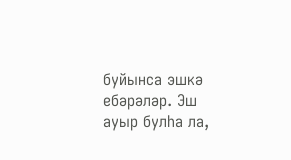буйынса эшкә ебәрәләр. Эш ауыр булһа ла,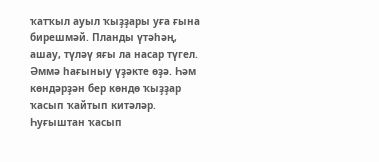ҡатҡыл ауыл ҡыҙҙары уға ғына бирешмәй. Планды үтәһәң, ашау, түләү яғы ла насар түгел. Әммә һағыныу үҙәкте өҙә. Һәм көндәрҙән бер көндө ҡыҙҙар ҡасып ҡайтып китәләр. Һуғыштан ҡасып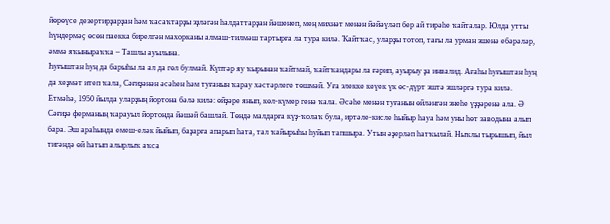йөрөүсе дезертирҙарҙан һәм ҡасаҡтарҙы эҙләгән һалдаттарҙан йәшенеп, мең михнәт менән йәйәүләп бер ай тирәһе ҡайталар. Юлда утты һүндермәҫ өсөн паекка бирелгән махорканы алмаш-тилмәш тартырға ла тура килә. Ҡайтҡас, уларҙы тотоп, тағы ла урман эшенә ебәрәләр, әммә яҡыныраҡҡа – Ташлы ауылына.
Һуғыштан һуң да барыһы ла ал да гөл булмай. Күптәр яу ҡырынан ҡайтмай, ҡайтҡандары ла ғәрип, ауырыу ҙа инвалид. Ағаһы һуғыштан һуң да хеҙмәт итеп ҡала, Сәғиҙәнән әсәһен һәм туғанын ҡарау хәстәрлеге төшмәй. Уға элекке кеүек үк өс-дүрт эштә эшләргә тура килә. Етмәһә, 1950 йылда уларҙың йортона бәлә килә: өйҙәре янып, көл-күмер генә ҡала. Әсәһе менән туғанын өйләнгән энеһе үҙҙәренә ала. Ә Сәғиҙә ферманың ҡарауыл йортонда йәшәй башлай. Төндә малдарға күҙ-ҡолаҡ була, иртәле-кисле һыйыр һауа һәм уны һөт заводына алып бара. Эш араһында емеш-еләк йыйып, баҙарға апарып һата, тал ҡайырыһы һуйып тапшыра. Утын әҙерләп һатҡылай. Ныҡлы тырышып, йыл тигәндә өй һатып алырлыҡ аҡса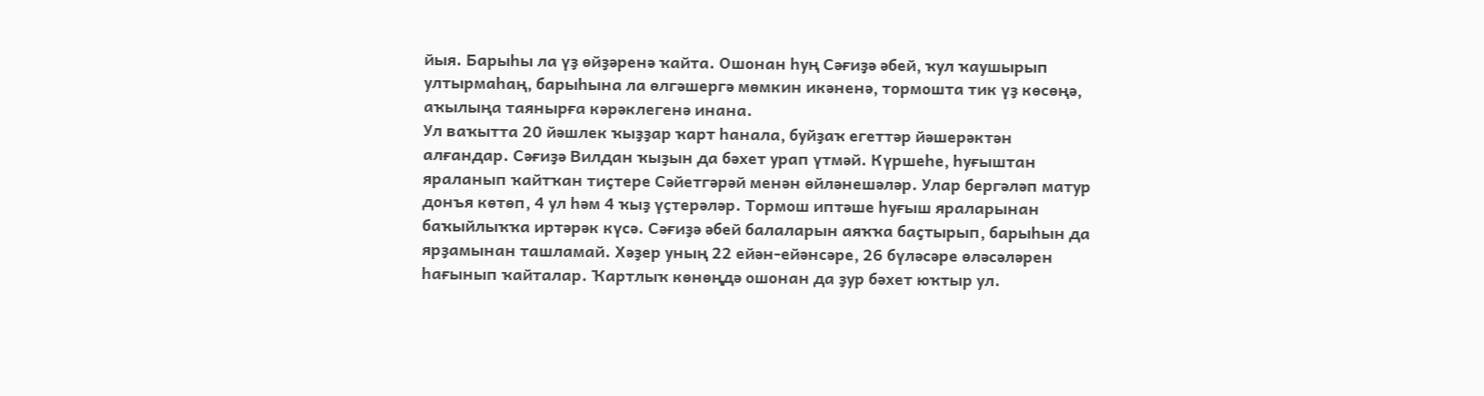йыя. Барыһы ла үҙ өйҙәренә ҡайта. Ошонан һуң Сәғиҙә әбей, ҡул ҡаушырып ултырмаһаң, барыһына ла өлгәшергә мөмкин икәненә, тормошта тик үҙ көсөңә, аҡылыңа таянырға кәрәклегенә инана.
Ул ваҡытта 20 йәшлек ҡыҙҙар ҡарт һанала, буйҙаҡ егеттәр йәшерәктән алғандар. Сәғиҙә Вилдан ҡыҙын да бәхет урап үтмәй. Күршеһе, һуғыштан яраланып ҡайтҡан тиҫтере Сәйетгәрәй менән өйләнешәләр. Улар бергәләп матур донъя көтөп, 4 ул һәм 4 ҡыҙ үҫтерәләр. Тормош иптәше һуғыш яраларынан баҡыйлыҡҡа иртәрәк күсә. Сәғиҙә әбей балаларын аяҡҡа баҫтырып, барыһын да ярҙамынан ташламай. Хәҙер уның 22 ейән-ейәнсәре, 26 бүләсәре өләсәләрен һағынып ҡайталар. Ҡартлыҡ көнөңдә ошонан да ҙур бәхет юҡтыр ул.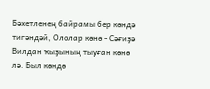Бәхетленең байрамы бер көндә тигәндәй, Ололар көнө - Сәғиҙә Вилдан ҡыҙының тыуған көнө лә. Был көндө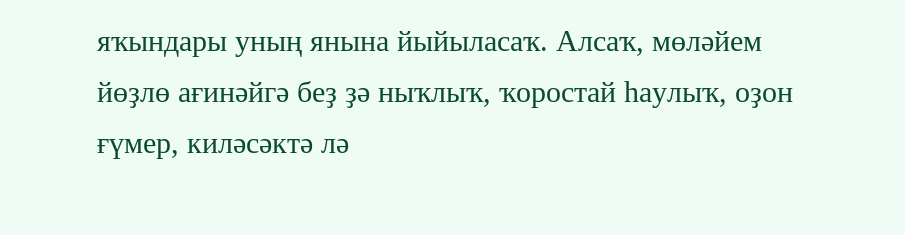яҡындары уның янына йыйыласаҡ. Алсаҡ, мөләйем йөҙлө ағинәйгә беҙ ҙә ныҡлыҡ, ҡоростай һаулыҡ, оҙон ғүмер, киләсәктә лә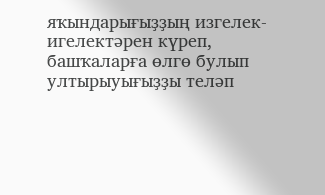яҡындарығыҙҙың изгелек-игелектәрен күреп, башҡаларға өлгө булып ултырыуығыҙҙы теләп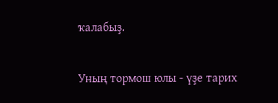ҡалабыҙ.

Уның тормош юлы - үҙе тарих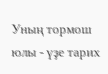Уның тормош юлы - үҙе тарих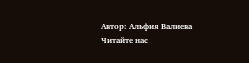Автор: Альфия Валиева
Читайте нас